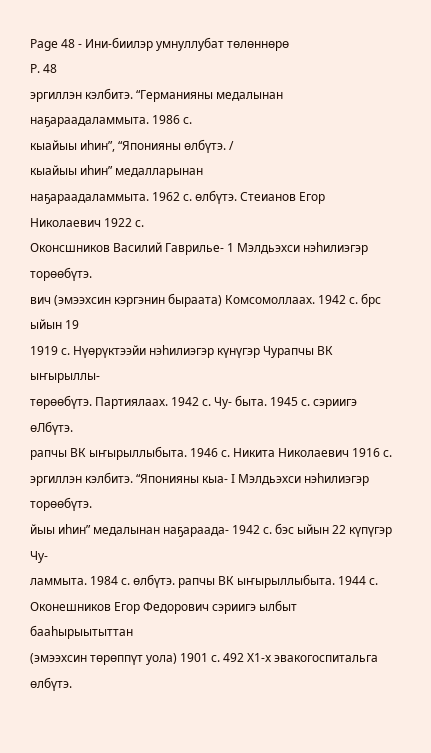Page 48 - Ини-биилэр умнуллубат төлөннөрө
P. 48
эргиллэн кэлбитэ. “Германияны медалынан наҕараадаламмыта. 1986 с.
кыайыы иһин”, “Японияны өлбүтэ. /
кыайыы иһин” медалларынан
наҕараадаламмыта. 1962 с. өлбүтэ. Стеианов Егор Николаевич 1922 с.
Оконсшников Василий Гаврилье- 1 Мэлдьэхси нэһилиэгэр торөөбүтэ.
вич (эмээхсин кэргэнин быраата) Комсомоллаах. 1942 с. брс ыйын 19
1919 с. Нүөрүктээйи нэһилиэгэр күнүгэр Чурапчы ВК ыҥырыллы-
төрөөбүтэ. Партиялаах. 1942 с. Чу- быта. 1945 с. сэриигэ өЛбүтэ.
рапчы ВК ыҥырыллыбыта. 1946 с. Никита Николаевич 1916 с.
эргиллэн кэлбитэ. “Японияны кыа- I Мэлдьэхси нэһилиэгэр торөөбүтэ.
йыы иһин” медалынан наҕараада- 1942 с. бэс ыйын 22 күпүгэр Чу-
ламмыта. 1984 с. өлбүтэ. рапчы ВК ыҥырыллыбыта. 1944 с.
Оконешников Егор Федорович сэриигэ ылбыт бааһырыытыттан
(эмээхсин төрөппүт уола) 1901 с. 492 Х1-х эвакогоспитальга өлбүтэ.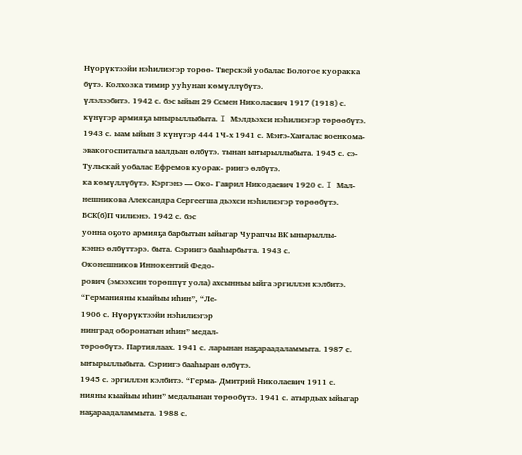Нүорүктээйи нэһилиэгэр торөө- Тверскэй уобалас Бологое куоракка
бүтэ. Колхозка тимир ууһунан көмүллүбүтэ.
үлэлээбитэ. 1942 с. бэс ыйын 29 Ссмен Николасвич 1917 (1918) с.
күнүгэр армияҕа ынырыллыбыта. I Мэлдьэхси нэһилиэгэр төрөөбүтэ.
1943 с. ыам ыйын 3 күнүгэр 444 1Ч-х 1941 с. Мэҥэ-Хаҥалас военкома-
эвакогоспитальга ыалдьан өлбүтэ. тынан ыҥырыллыбыта. 1945 с. сэ-
Тульскай уобалас Ефремов куорак- риигэ өлбүтэ.
ка көмүллүбүтэ. Кэргэнэ — Око- Гаврил Никодаевич 1920 с. I Мал-
нешникова Александра Сергеегша дьэхси нэһилиэгэр төрөөбүтэ.
БСК(б)П чилиэнэ. 1942 с. бэс
уонна оҕото армияҕа барбытын ыйыгар Чурапчы ВК ынырыллы-
кэннэ өлбүттэрэ. быта. Сэриигэ бааһырбьгга. 1943 с.
Оконешников Иннокентий Федо-
рович (эмээхсин торөппүт уола) ахсынньы ыйга эргиллэн кэлбитэ.
“Германияны кыайыы иһин”, “Ле-
1906 с. Нүөрүктээйи нэһилиэгэр
нинград оборонатын иһин” медал-
төроөбүтэ. Партиялаах. 1941 с. ларынан наҕараадаламмыта. 1987 с.
ыҥырыллыбыта. Сэриигэ бааһыран өлбүтэ.
1945 с. эргиллэн кэлбитэ. “Герма- Дмитрий Николаевич 1911 с.
нияны кыайыы иһин” медалынан төрөобүтэ. 1941 с. атырдьах ыйыгар
наҕараадаламмыта. 1988 с.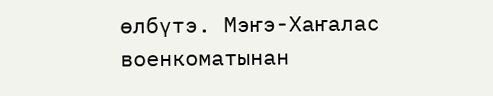өлбүтэ. Мэҥэ-Хаҥалас военкоматынан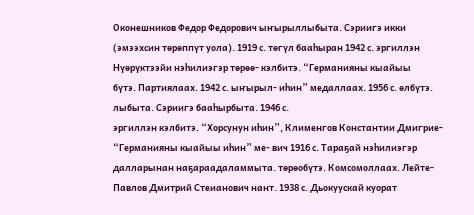Оконешников Федор Федорович ыҥырыллыбыта. Сэриигэ икки
(эмээхсин төрөппүт уола). 1919 с. төгүл бааһыран 1942 с. эргиллэн
Нүөрүктээйи нэһилиэгэр төрөө- кэлбитэ. “Германияны кыайыы
бүтэ. Партиялаах. 1942 с. ыҥырыл- иһин” медаллаах. 1956 с. өлбүтэ.
лыбыта. Сэриигэ бааһырбыта. 1946 с.
эргиллэн кэлбитэ. “Хорсунун иһин”, Клименгов Константии Дмигрие-
“Германияны кыайыы иһин” ме- вич 1916 с. Тараҕай нэһилиэгэр
далларынан наҕараадаламмыта. төрөобүтэ. Комсомоллаах. Лейте-
Павлов Дмитрий Стеианович нант. 1938 с. Дьокуускай куорат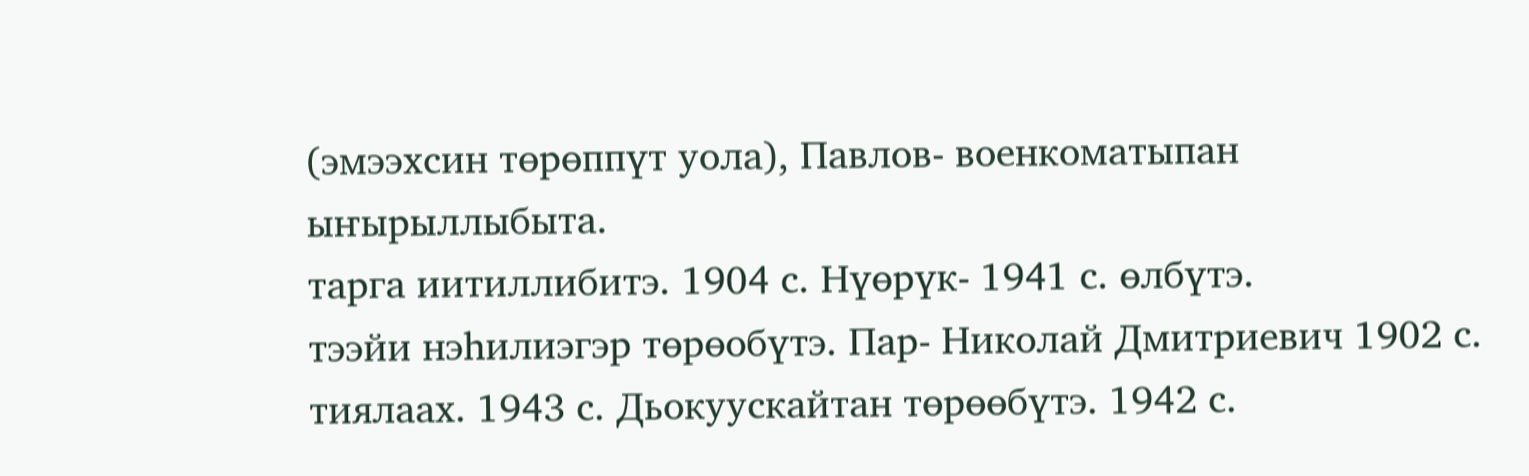(эмээхсин төрөппүт уола), Павлов- военкоматыпан ыҥырыллыбыта.
тарга иитиллибитэ. 1904 с. Нүөрүк- 1941 с. өлбүтэ.
тээйи нэһилиэгэр төрөобүтэ. Пар- Николай Дмитриевич 1902 с.
тиялаах. 1943 с. Дьокуускайтан төрөөбүтэ. 1942 с.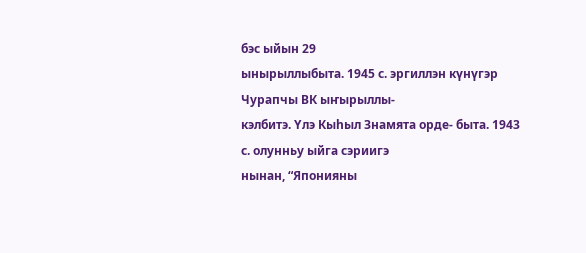бэс ыйын 29
ынырыллыбыта. 1945 с. эргиллэн күнүгэр Чурапчы ВК ыҥырыллы-
кэлбитэ. Үлэ Кыһыл Знамята орде- быта. 1943 с. олунньу ыйга сэриигэ
нынан, “Японияны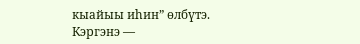кыайыы иһин” өлбүтэ. Кэргэнэ —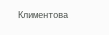Климентова